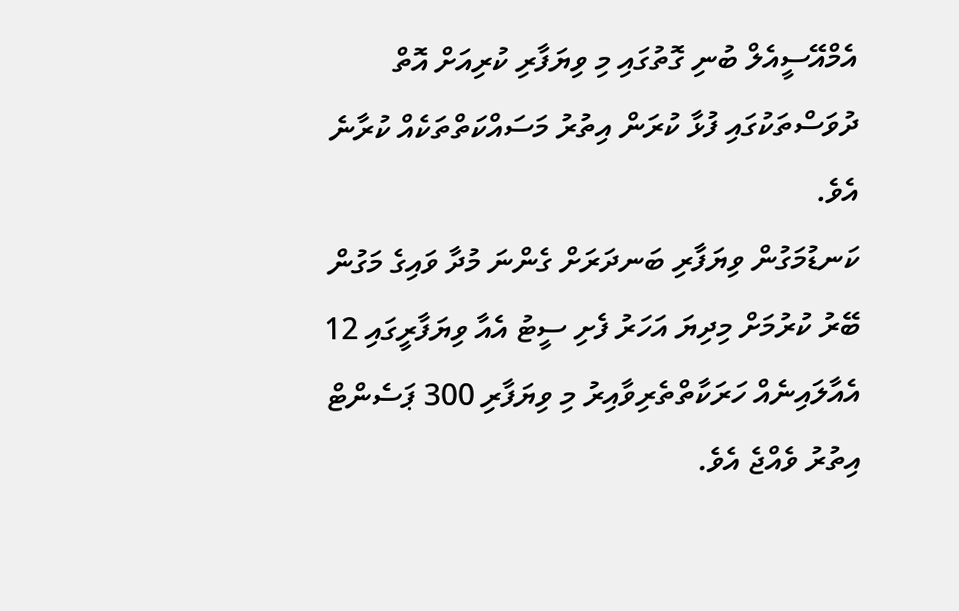އެމްއޭސީއެލް ބުނި ގޮތުގައި މި ވިޔަފާރި ކުރިއަށް އޮތް ދުވަސްތަކުގައި ފުޅާ ކުރަން އިތުރު މަސައްކަތްތަކެއް ކުރާނެ އެވެ.
ކަނޑުމަގުން ވިޔަފާރި ބަނދަރަށް ގެންނަ މުދާ ވައިގެ މަގުން ބޭރު ކުރުމަށް މިދިޔަ އަހަރު ފެށި ސީޓު އެއާ ވިޔަފާރީގައި 12 އެއާލައިނެއް ހަރަކާތްތެރިވާއިރު މި ވިޔަފާރި 300 ޕަސެންޓް އިތުރު ވެއްޖެ އެވެ.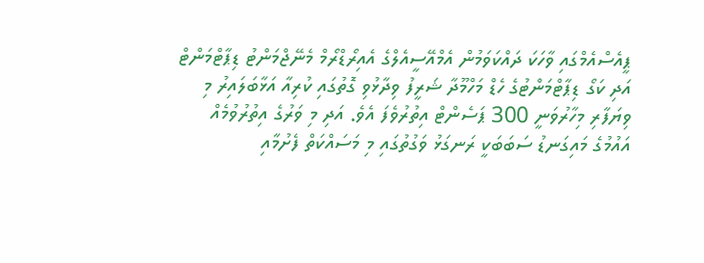ޕީއެސްއެމްގައި ވާހަކަ ދައްކަވަމުން އެމްއޭސީއެލްގެ އެއިރޯޑްރޯމް މެނޭޖްމަންޓު ޑިޕާޓްމަންޓް އަދި ކަގޯ ޑިޕާޓްމަންޓުގެ ހެޑް މަހްމޫދާ ޝަރީފު ވިދާޅުވި ގޮތުގައި ކުރިއާ އަޅާބަލައިރު މި ވިޔަފާރި މިހާރުވަނީ 300 ޕަސެންޓް އިތުރުވެފަ އެވެ. އަދި މި ވަރުގެ އިތުރުވުމެއް އައުމުގެ މައިގަނޑު ސަބަބަކީ ރަނގަޅު ވަގުތުގައި މި މަސައްކަތް ފެށުމާއި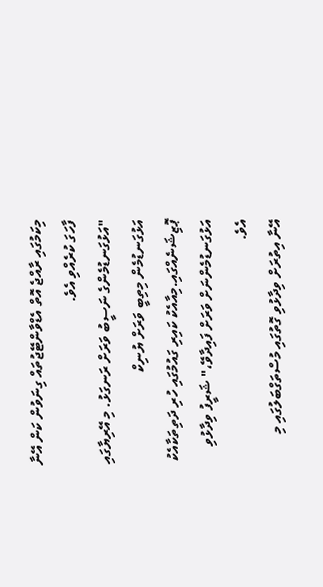މިކަމުގައި ރާއްޖެ އޮތް އެޑްވާންޓޭޖުތައް ގިނަވުން ކަން އޭނާ ފާހަގަ ކުރެއްވި އެވެ.
"އަޅުގަނޑުމެންގެ ނަސީބު ވަރަށް ރަނގަޅު. މި އޭރިޔާގައި އަޅުގަނޑުމެން މިތިބީ ވަރަށް ޔުނިކް ޕޮޒިޝަނެއްގައި.މިއާއެކު ކައިރި ގައުމުގައި ހުރި ދަތިތަކާއެކު އަޅުގަނޑުމެންނަށް ވަރަށް ފައިދާވޭ،" ޝަރީފު ވިދާޅުވި އެވެ.
އޭނާ އިތުރަށް ވިދާޅުވި ގޮތުގައި މުސްތަގްބަލުގައި މި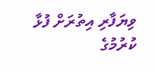ވިޔަފާރި އިތުރަށް ފުޅާ ކުރުމުގެ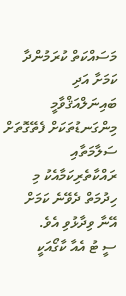މަސައްކަތް ކުރަމުންދާ ކަމަށާ އަދި ބައިނަލްއަޤްވާމީ މިންގަނޑުތަކަށް ފެތޭގޮތަށް ސަލާމަތާއި ރައްކާތެރިކަމާއެކު މި ހިދުމަތް ދެވޭނެ ކަމަށް އޭނާ ވިދާޅުވި އެވެ.
ސީ ޓު އެއާ ކާގޯއަކީ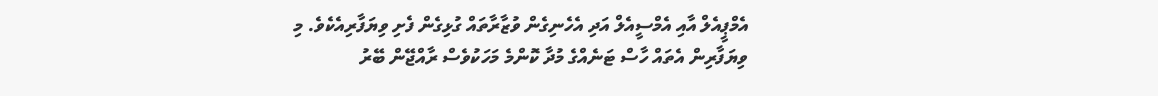އެމްޕީއެލް އާއި އެމްސީއެލް އަދި އެހެނިގެން ވުޒާރާތައް ގުޅިގެން ފެށި ވިޔަފާރިއެކެވެ. މި ވިޔަފާރިން އެތައް ހާސް ޓަނެއްގެ މުދާ ކޮންމެ މަހަކުވެސް ރާއްޖޭން ބޭރު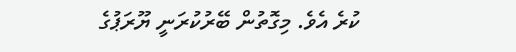ކުރެ އެވެ. މިގޮތުން ބޭރުކުރަނީ ޔޫރަޕުގެ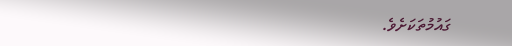ގައުމުތަކަށެވެ.